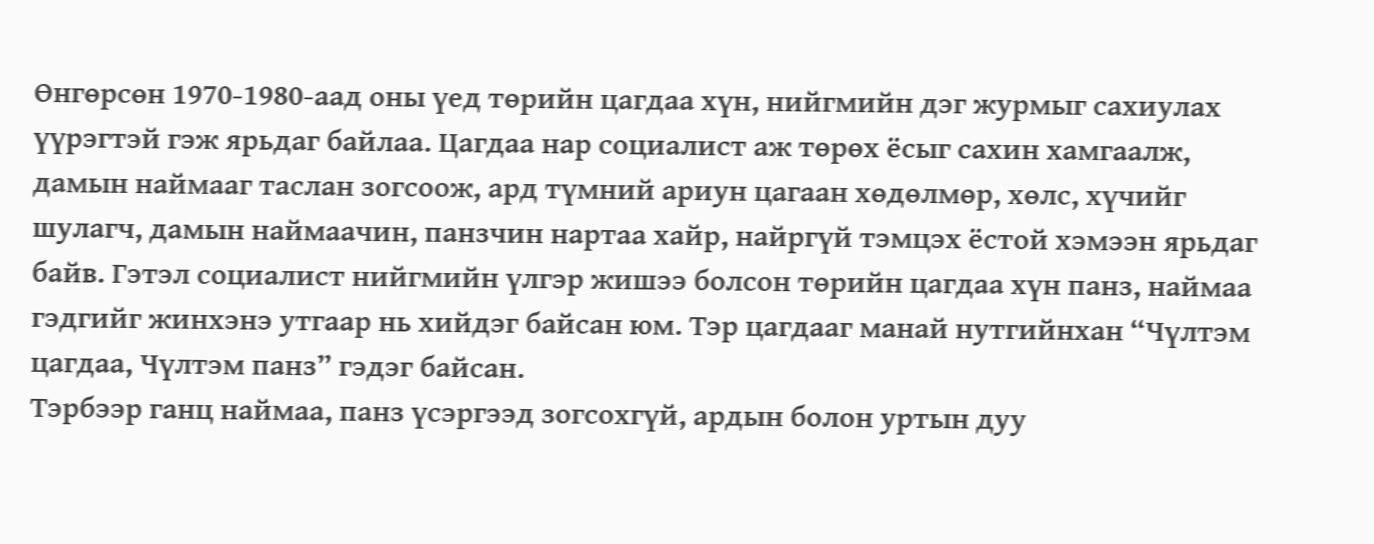Өнгөрсөн 1970-1980-аад оны үед төрийн цагдаа хүн, нийгмийн дэг журмыг сахиулах үүрэгтэй гэж ярьдаг байлаа. Цагдаа нар социалист аж төрөх ёсыг сахин хамгаалж, дамын наймааг таслан зогсоож, ард түмний ариун цагаан хөдөлмөр, хөлс, хүчийг шулагч, дамын наймаачин, панзчин нартаа хайр, найргүй тэмцэх ёстой хэмээн ярьдаг байв. Гэтэл социалист нийгмийн үлгэр жишээ болсон төрийн цагдаа хүн панз, наймаа гэдгийг жинхэнэ утгаар нь хийдэг байсан юм. Тэр цагдааг манай нутгийнхан “Чүлтэм цагдаа, Чүлтэм панз” гэдэг байсан.
Тэрбээр ганц наймаа, панз үсэргээд зогсохгүй, ардын болон уртын дуу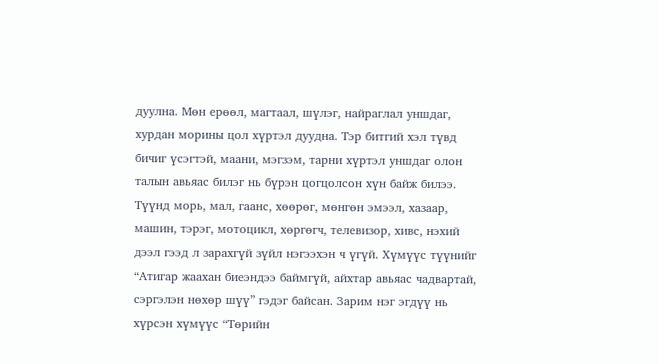дуулна. Мөн ерөөл, магтаал, шүлэг, найраглал уншдаг, хурдан морины цол хүртэл дуудна. Тэр битгий хэл түвд бичиг үсэгтэй, маани, мэгзэм, тарни хүртэл уншдаг олон талын авьяас билэг нь бүрэн цогцолсон хүн байж билээ. Түүнд морь, мал, гаанс, хөөрөг, мөнгөн эмээл, хазаар, машин, тэрэг, мотоцикл, хөргөгч, телевизор, хивс, нэхий дээл гээд л зарахгүй зүйл нэгээхэн ч үгүй. Хүмүүс түүнийг “Атигар жаахан биеэндээ баймгүй, айхтар авьяас чадвартай, сэргэлэн нөхөр шүү” гэдэг байсан. Зарим нэг эгдүү нь хүрсэн хүмүүс “Төрийн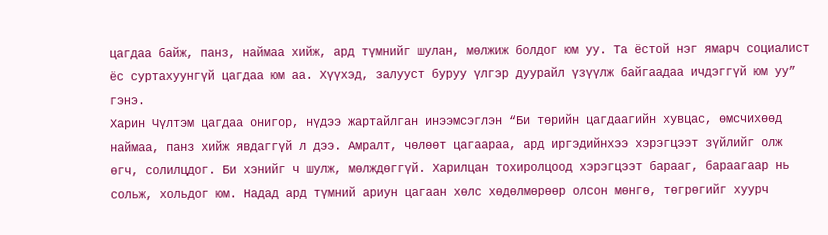цагдаа байж, панз, наймаа хийж, ард түмнийг шулан, мөлжиж болдог юм уу. Та ёстой нэг ямарч социалист ёс суртахуунгүй цагдаа юм аа. Хүүхэд, залууст буруу үлгэр дуурайл үзүүлж байгаадаа ичдэггүй юм уу” гэнэ.
Харин Чүлтэм цагдаа онигор, нүдээ жартайлган инээмсэглэн “Би төрийн цагдаагийн хувцас, өмсчихөөд наймаа, панз хийж явдаггүй л дээ. Амралт, чөлөөт цагаараа, ард иргэдийнхээ хэрэгцээт зүйлийг олж өгч, солилцдог. Би хэнийг ч шулж, мөлждөггүй. Харилцан тохиролцоод хэрэгцээт барааг, бараагаар нь сольж, хольдог юм. Надад ард түмний ариун цагаан хөлс хөдөлмөрөөр олсон мөнгө, төгрөгийг хуурч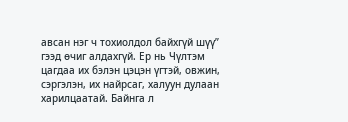авсан нэг ч тохиолдол байхгүй шүү” гээд өчиг алдахгүй. Ер нь Чүлтэм цагдаа их бэлэн цэцэн үгтэй, овжин, сэргэлэн, их найрсаг, халуун дулаан харилцаатай. Байнга л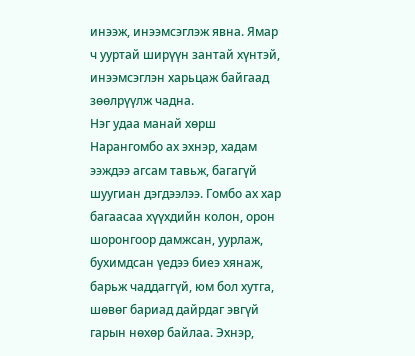инээж, инээмсэглэж явна. Ямар ч ууртай ширүүн зантай хүнтэй, инээмсэглэн харьцаж байгаад зөөлрүүлж чадна.
Нэг удаа манай хөрш Нарангомбо ах эхнэр, хадам ээждээ агсам тавьж, багагүй шуугиан дэгдээлээ. Гомбо ах хар багаасаа хүүхдийн колон, орон шоронгоор дамжсан, уурлаж, бухимдсан үедээ биеэ хянаж, барьж чаддаггүй, юм бол хутга, шөвөг бариад дайрдаг эвгүй гарын нөхөр байлаа. Эхнэр,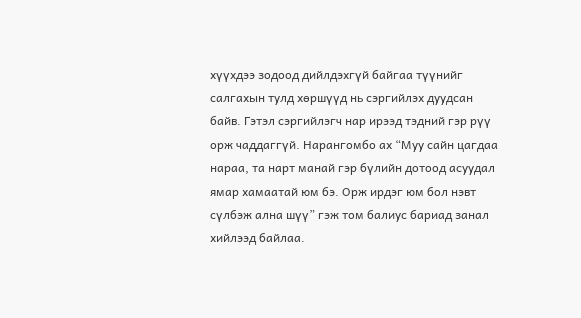хүүхдээ зодоод дийлдэхгүй байгаа түүнийг салгахын тулд хөршүүд нь сэргийлэх дуудсан байв. Гэтэл сэргийлэгч нар ирээд тэдний гэр рүү орж чаддаггүй. Нарангомбо ах “Муу сайн цагдаа нараа, та нарт манай гэр бүлийн дотоод асуудал ямар хамаатай юм бэ. Орж ирдэг юм бол нэвт сүлбэж ална шүү” гэж том балиус бариад занал хийлээд байлаа.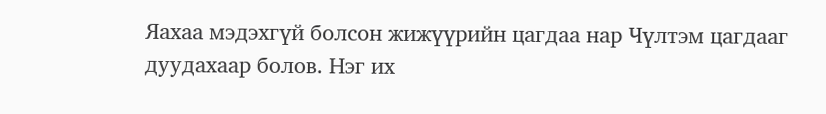Яахаа мэдэхгүй болсон жижүүрийн цагдаа нар Чүлтэм цагдааг дуудахаар болов. Нэг их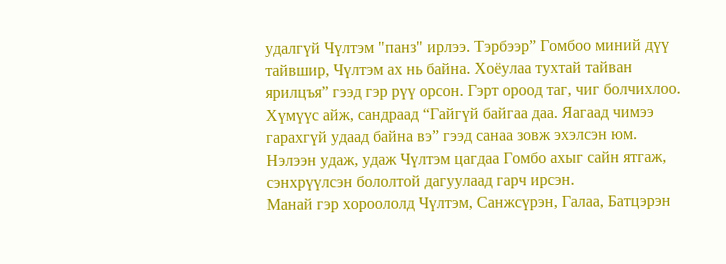удалгүй Чүлтэм "панз" ирлээ. Тэрбээр” Гомбоо миний дүү тайвшир, Чүлтэм ах нь байна. Хоёулаа тухтай тайван ярилцъя” гээд гэр рүү орсон. Гэрт ороод таг, чиг болчихлоо. Хүмүүс айж, сандраад “Гайгүй байгаа даа. Яагаад чимээ гарахгүй удаад байна вэ” гээд санаа зовж эхэлсэн юм. Нэлээн удаж, удаж Чүлтэм цагдаа Гомбо ахыг сайн ятгаж, сэнхрүүлсэн бололтой дагуулаад гарч ирсэн.
Манай гэр хороололд Чүлтэм, Санжсүрэн, Галаа, Батцэрэн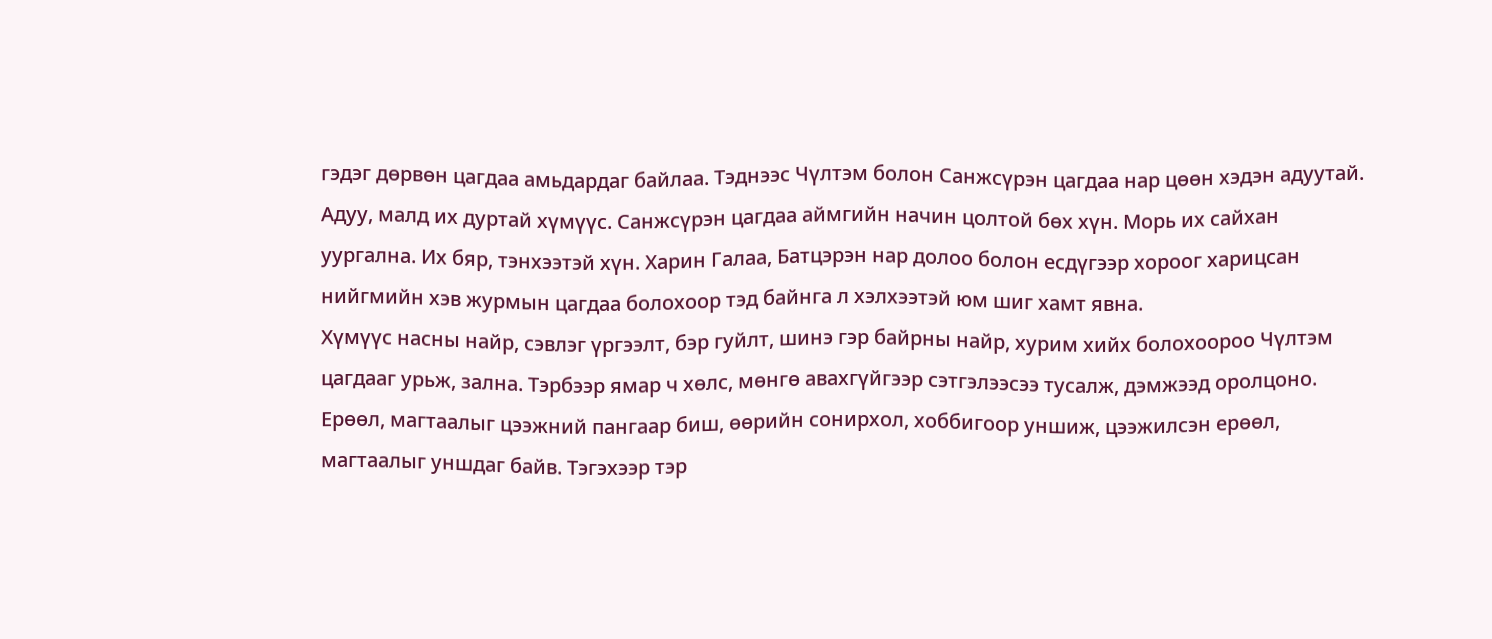гэдэг дөрвөн цагдаа амьдардаг байлаа. Тэднээс Чүлтэм болон Санжсүрэн цагдаа нар цөөн хэдэн адуутай. Адуу, малд их дуртай хүмүүс. Санжсүрэн цагдаа аймгийн начин цолтой бөх хүн. Морь их сайхан уургална. Их бяр, тэнхээтэй хүн. Харин Галаа, Батцэрэн нар долоо болон есдүгээр хороог харицсан нийгмийн хэв журмын цагдаа болохоор тэд байнга л хэлхээтэй юм шиг хамт явна.
Хүмүүс насны найр, сэвлэг үргээлт, бэр гуйлт, шинэ гэр байрны найр, хурим хийх болохоороо Чүлтэм цагдааг урьж, зална. Тэрбээр ямар ч хөлс, мөнгө авахгүйгээр сэтгэлээсээ тусалж, дэмжээд оролцоно. Ерөөл, магтаалыг цээжний пангаар биш, өөрийн сонирхол, хоббигоор уншиж, цээжилсэн ерөөл, магтаалыг уншдаг байв. Тэгэхээр тэр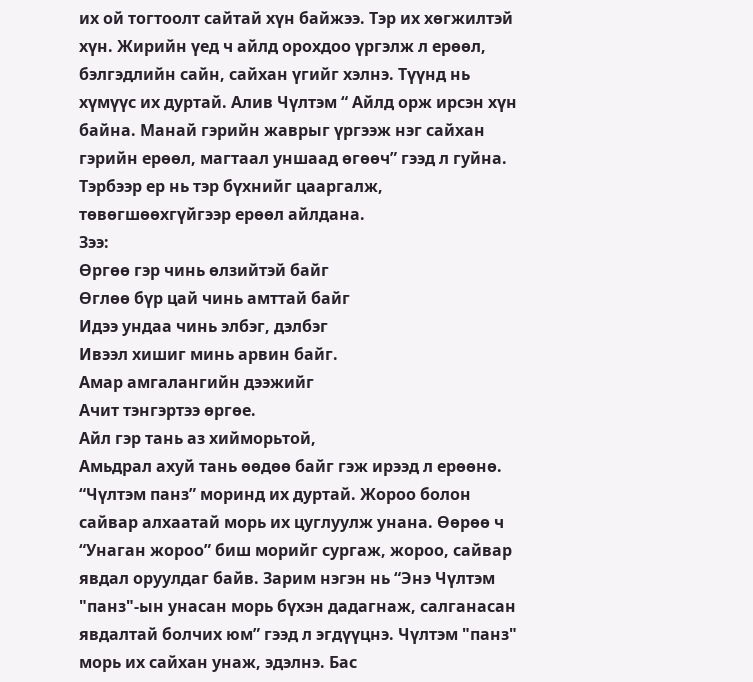их ой тогтоолт сайтай хүн байжээ. Тэр их хөгжилтэй хүн. Жирийн үед ч айлд орохдоо үргэлж л ерөөл, бэлгэдлийн сайн, сайхан үгийг хэлнэ. Түүнд нь хүмүүс их дуртай. Алив Чүлтэм “ Айлд орж ирсэн хүн байна. Манай гэрийн жаврыг үргээж нэг сайхан гэрийн ерөөл, магтаал уншаад өгөөч” гээд л гуйна. Тэрбээр ер нь тэр бүхнийг цааргалж, төвөгшөөхгүйгээр ерөөл айлдана.
Зээ:
Өргөө гэр чинь өлзийтэй байг
Өглөө бүр цай чинь амттай байг
Идээ ундаа чинь элбэг, дэлбэг
Ивээл хишиг минь арвин байг.
Амар амгалангийн дээжийг
Ачит тэнгэртээ өргөе.
Айл гэр тань аз хийморьтой,
Амьдрал ахуй тань өөдөө байг гэж ирээд л ерөөнө.
“Чүлтэм панз” моринд их дуртай. Жороо болон сайвар алхаатай морь их цуглуулж унана. Өөрөө ч “Унаган жороо” биш морийг сургаж, жороо, сайвар явдал оруулдаг байв. Зарим нэгэн нь “Энэ Чүлтэм "панз"-ын унасан морь бүхэн дадагнаж, салганасан явдалтай болчих юм” гээд л эгдүүцнэ. Чүлтэм "панз" морь их сайхан унаж, эдэлнэ. Бас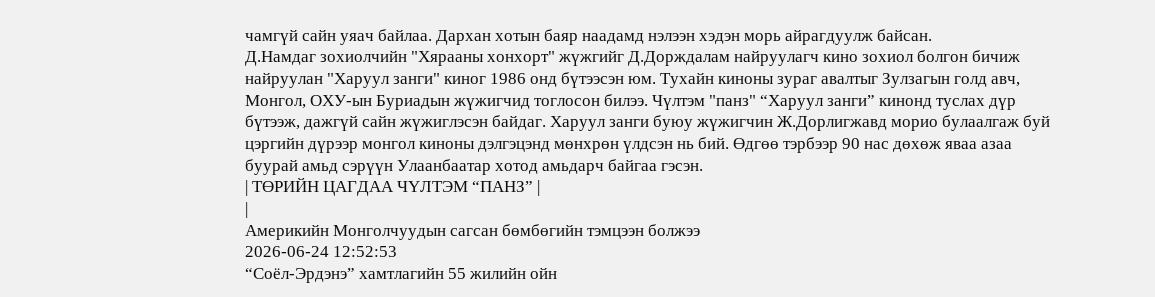чамгүй сайн уяач байлаа. Дархан хотын баяр наадамд нэлээн хэдэн морь айрагдуулж байсан.
Д.Намдаг зохиолчийн "Хярааны хонхорт" жүжгийг Д.Дорждалам найруулагч кино зохиол болгон бичиж найруулан "Харуул занги" киног 1986 онд бүтээсэн юм. Тухайн киноны зураг авалтыг Зулзагын голд авч, Монгол, ОХУ-ын Буриадын жүжигчид тоглосон билээ. Чүлтэм "панз" “Харуул занги” кинонд туслах дүр бүтээж, дажгүй сайн жүжиглэсэн байдаг. Харуул занги буюу жүжигчин Ж.Дорлигжавд морио булаалгаж буй цэргийн дүрээр монгол киноны дэлгэцэнд мөнхрөн үлдсэн нь бий. Өдгөө тэрбээр 90 нас дөхөж яваа азаа буурай амьд сэрүүн Улаанбаатар хотод амьдарч байгаа гэсэн.
| ТӨРИЙН ЦАГДАА ЧҮЛТЭМ “ПАНЗ” |
|
Америкийн Монголчуудын сагсан бөмбөгийн тэмцээн болжээ
2026-06-24 12:52:53
“Соёл-Эрдэнэ” хамтлагийн 55 жилийн ойн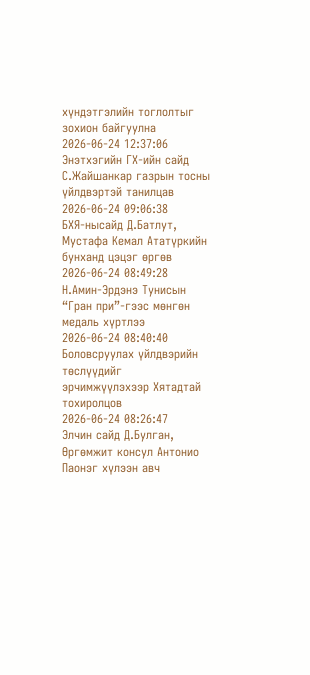хүндэтгэлийн тоглолтыг зохион байгуулна
2026-06-24 12:37:06
Энэтхэгийн ГХ-ийн сайд С.Жайшанкар газрын тосны үйлдвэртэй танилцав
2026-06-24 09:06:38
БХЯ-нысайд Д.Батлут, Мустафа Кемал Ататүркийн бунханд цэцэг өргөв
2026-06-24 08:49:28
Н.Амин-Эрдэнэ Тунисын “Гран при”-гээс мөнгөн медаль хүртлээ
2026-06-24 08:40:40
Боловсруулах үйлдвэрийн төслүүдийг эрчимжүүлэхээр Хятадтай тохиролцов
2026-06-24 08:26:47
Элчин сайд Д.Булган, Өргөмжит консул Антонио Паонэг хүлээн авч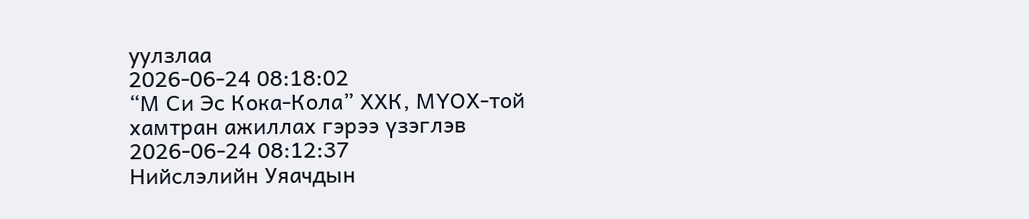уулзлаа
2026-06-24 08:18:02
“М Си Эс Кока-Кола” ХХК, МҮОХ-той хамтран ажиллах гэрээ үзэглэв
2026-06-24 08:12:37
Нийслэлийн Уяачдын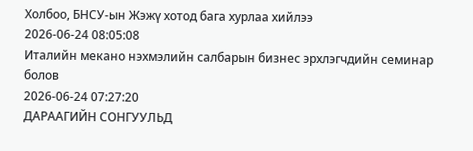Холбоо, БНСУ-ын Жэжү хотод бага хурлаа хийлээ
2026-06-24 08:05:08
Италийн мекано нэхмэлийн салбарын бизнес эрхлэгчдийн семинар болов
2026-06-24 07:27:20
ДАРААГИЙН СОНГУУЛЬД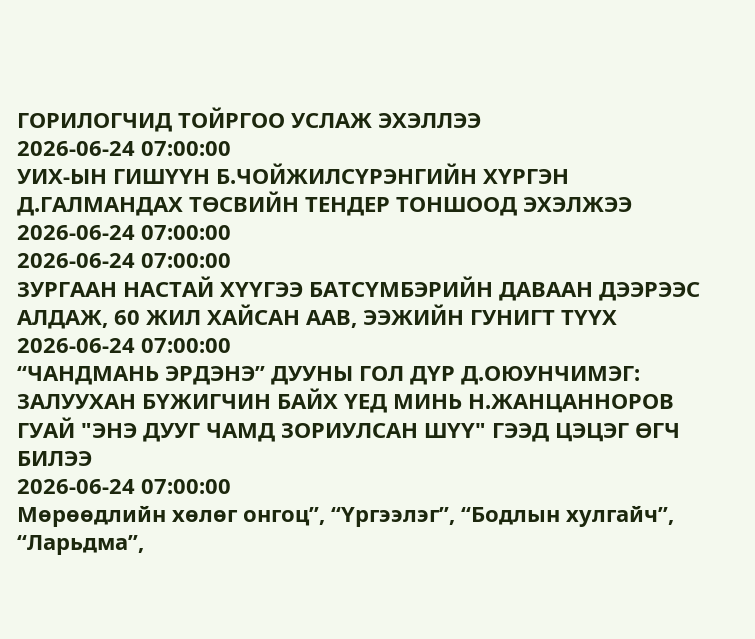ГОРИЛОГЧИД ТОЙРГОО УСЛАЖ ЭХЭЛЛЭЭ
2026-06-24 07:00:00
УИХ-ЫН ГИШҮҮН Б.ЧОЙЖИЛСҮРЭНГИЙН ХҮРГЭН Д.ГАЛМАНДАХ ТӨСВИЙН ТЕНДЕР ТОНШООД ЭХЭЛЖЭЭ
2026-06-24 07:00:00
2026-06-24 07:00:00
ЗУРГААН НАСТАЙ ХҮҮГЭЭ БАТСҮМБЭРИЙН ДАВААН ДЭЭРЭЭС АЛДАЖ, 60 ЖИЛ ХАЙСАН ААВ, ЭЭЖИЙН ГУНИГТ ТҮҮХ
2026-06-24 07:00:00
“ЧАНДМАНЬ ЭРДЭНЭ” ДУУНЫ ГОЛ ДҮР Д.ОЮУНЧИМЭГ: ЗАЛУУХАН БҮЖИГЧИН БАЙХ ҮЕД МИНЬ Н.ЖАНЦАННОРОВ ГУАЙ "ЭНЭ ДУУГ ЧАМД ЗОРИУЛСАН ШҮҮ" ГЭЭД ЦЭЦЭГ ӨГЧ БИЛЭЭ
2026-06-24 07:00:00
Мөрөөдлийн хөлөг онгоц”, “Үргээлэг”, “Бодлын хулгайч”, “Ларьдма”,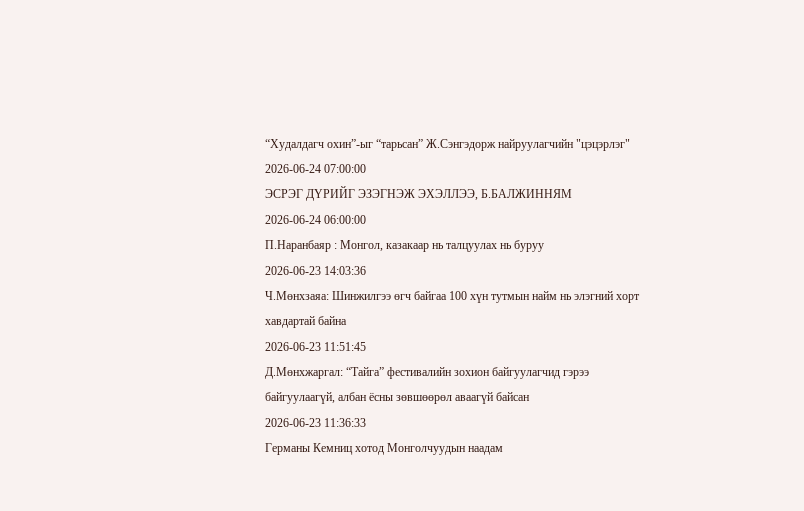“Худалдагч охин”-ыг “тарьсан” Ж.Сэнгэдорж найруулагчийн "цэцэрлэг"
2026-06-24 07:00:00
ЭСРЭГ ДҮРИЙГ ЭЗЭГНЭЖ ЭХЭЛЛЭЭ, Б.БАЛЖИННЯМ
2026-06-24 06:00:00
П.Наранбаяр : Монгол, казакаар нь талцуулах нь буруу
2026-06-23 14:03:36
Ч.Мөнхзаяа: Шинжилгээ өгч байгаа 100 хүн тутмын найм нь элэгний хорт хавдартай байна
2026-06-23 11:51:45
Д.Мөнхжаргал: “Тайга” фестивалийн зохион байгуулагчид гэрээ байгуулаагүй, албан ёсны зөвшөөрөл аваагүй байсан
2026-06-23 11:36:33
Германы Кемниц хотод Монголчуудын наадам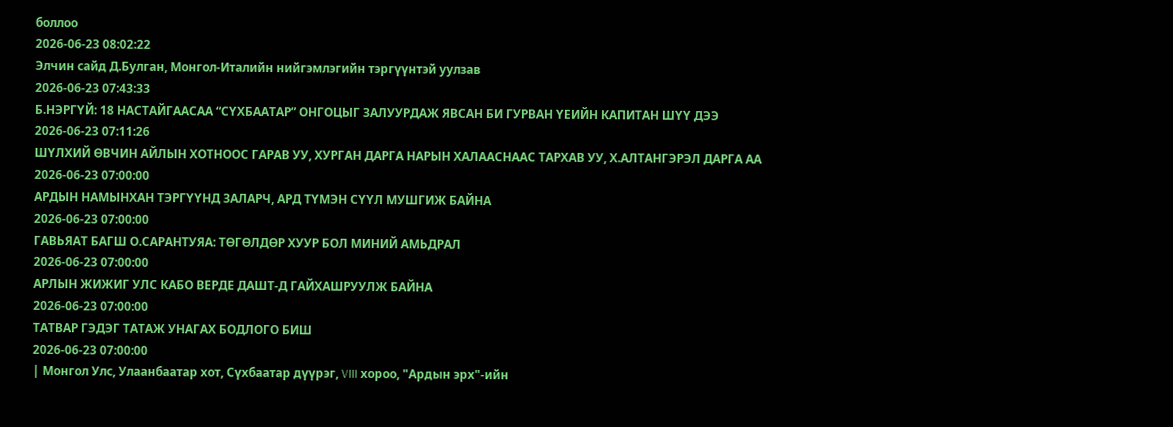боллоо
2026-06-23 08:02:22
Элчин сайд Д.Булган, Монгол-Италийн нийгэмлэгийн тэргүүнтэй уулзав
2026-06-23 07:43:33
Б.НЭРГҮЙ: 18 НАСТАЙГААСАА “СҮХБААТАР” ОНГОЦЫГ ЗАЛУУРДАЖ ЯВСАН БИ ГУРВАН ҮЕИЙН КАПИТАН ШҮҮ ДЭЭ
2026-06-23 07:11:26
ШҮЛХИЙ ӨВЧИН АЙЛЫН ХОТНООС ГАРАВ УУ, ХУРГАН ДАРГА НАРЫН ХАЛААСНААС ТАРХАВ УУ, Х.АЛТАНГЭРЭЛ ДАРГА АА
2026-06-23 07:00:00
АРДЫН НАМЫНХАН ТЭРГҮҮНД ЗАЛАРЧ, АРД ТҮМЭН СҮҮЛ МУШГИЖ БАЙНА
2026-06-23 07:00:00
ГАВЬЯАТ БАГШ О.САРАНТУЯА: ТӨГӨЛДӨР ХУУР БОЛ МИНИЙ АМЬДРАЛ
2026-06-23 07:00:00
АРЛЫН ЖИЖИГ УЛС КАБО ВЕРДЕ ДАШТ-Д ГАЙХАШРУУЛЖ БАЙНА
2026-06-23 07:00:00
ТАТВАР ГЭДЭГ ТАТАЖ УНАГАХ БОДЛОГО БИШ
2026-06-23 07:00:00
| Монгол Улс, Улаанбаатар хот, Сүхбаатар дүүрэг, VIII хороо, "Ардын эрх"-ийн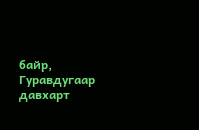байр, Гуравдугаар давхарт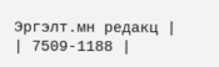Эргэлт.мн редакц |
| 7509-1188 |